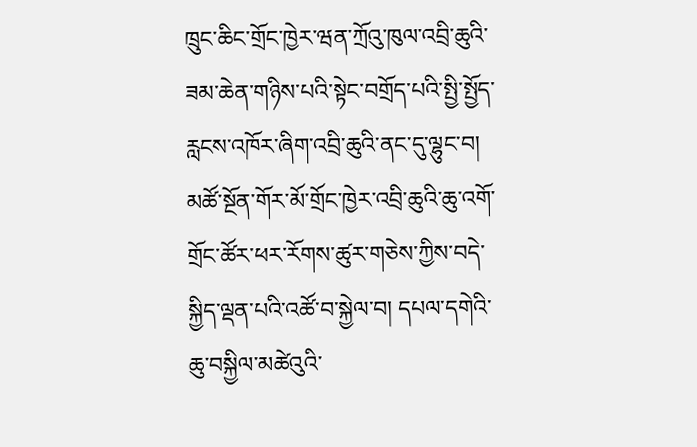ཁྲུང་ཆིང་གྲོང་ཁྱེར་ཝན་ཀྲོའུ་ཁུལ་འབྲི་ཆུའི་ཟམ་ཆེན་གཉིས་པའི་སྟེང་བགྲོད་པའི་སྤྱི་སྤྱོད་རླངས་འཁོར་ཞིག་འབྲི་ཆུའི་ནང་དུ་ལྷུང་བ། མཚོ་སྔོན་གོར་མོ་གྲོང་ཁྱེར་འབྲི་ཆུའི་ཆུ་འགོ་གྲོང་ཚོར་ཕར་རོགས་ཚུར་གཅེས་ཀྱིས་བདེ་སྐྱིད་ལྡན་པའི་འཚོ་བ་སྐྱེལ་བ། དཔལ་དགེའི་ཆུ་བསྐྱིལ་མཚེའུའི་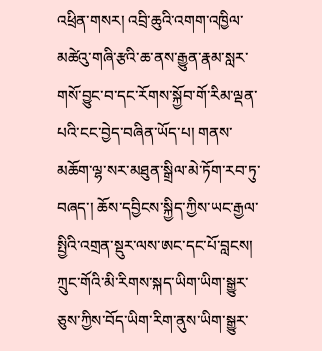འཕྲིན་གསར། འབྲི་ཆུའི་འགག་འཁྱིལ་མཚེའུ་གཞི་རྩའི་ཆ་ནས་རྒྱུན་རྣམ་སླར་གསོ་བྱུང་བ་དང་རོགས་སྐྱོབ་གོ་རིམ་ལྡན་པའི་ངང་བྱེད་བཞིན་ཡོད་པ། གནས་མཆོག་ལྷ་སར་མཐུན་སྒྲིལ་མེ་ཏོག་རབ་ཏུ་བཞད་། ཆོས་དབྱིངས་སྐྱིད་ཀྱིས་ཡང་རྒྱལ་སྤྱིའི་འགྲན་སྡུར་ལས་ཨང་དང་པོ་བླངས། ཀྲུང་གོའི་མི་རིགས་སྐད་ཡིག་ཡིག་སྒྱུར་ཅུས་ཀྱིས་བོད་ཡིག་རིག་ནུས་ཡིག་སྒྱུར་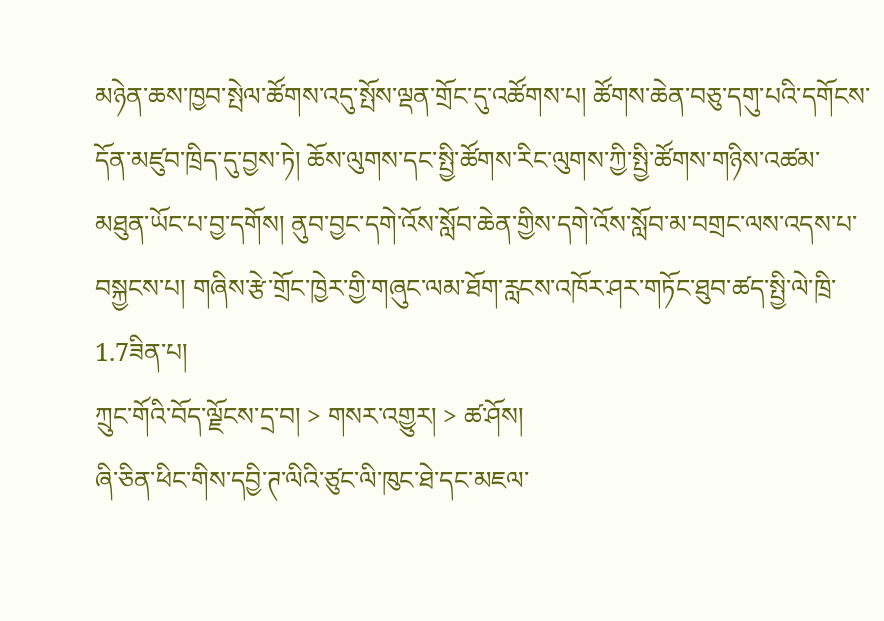མཉེན་ཆས་ཁྱབ་སྤེལ་ཚོགས་འདུ་སྤོས་ལྡན་གྲོང་དུ་འཚོགས་པ། ཚོགས་ཆེན་བཅུ་དགུ་པའི་དགོངས་དོན་མཛུབ་ཁྲིད་དུ་བྱས་ཏེ། ཆོས་ལུགས་དང་སྤྱི་ཚོགས་རིང་ལུགས་ཀྱི་སྤྱི་ཚོགས་གཉིས་འཚམ་མཐུན་ཡོང་པ་བྱ་དགོས། ནུབ་བྱང་དགེ་འོས་སློབ་ཆེན་གྱིས་དགེ་འོས་སློབ་མ་བགྲང་ལས་འདས་པ་བསྐྱངས་པ། གཞིས་རྩེ་གྲོང་ཁྱེར་གྱི་གཞུང་ལམ་ཐོག་རླངས་འཁོར་ཤར་གཏོང་ཐུབ་ཚད་སྤྱི་ལེ་ཁྲི་1.7ཟིན་པ།
ཀྲུང་གོའི་བོད་ལྗོངས་དྲ་བ། > གསར་འགྱུར། > ཚ་ཤོས།
ཞི་ཅིན་ཕིང་གིས་དབྱི་ཊ་ལིའི་ཙུང་ལི་ཁུང་ཐེ་དང་མཇལ་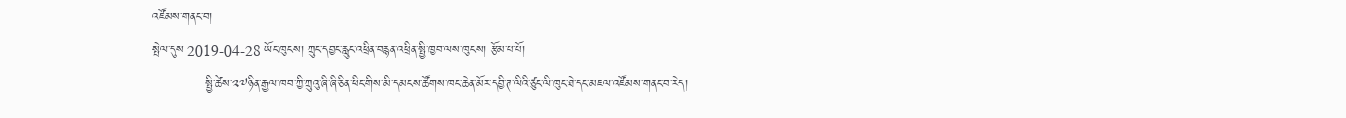འཛོམས་གནང་བ།
སྤེལ་དུས 2019-04-28 ཡོང་ཁུངས། ཀྲུང་དབྱང་རླུང་འཕྲིན་བརྙན་འཕྲིན་སྤྱི་ཁྱབ་ལས་ཁུངས། རྩོམ་པ་པོ།
             སྤྱི་ཚེས་༢༧ཉིན་རྒྱལ་ཁབ་ཀྱི་ཀྲུའུ་ཞི་ཞི་ཅིན་ཕིང་གིས་མི་དམངས་ཚོགས་ཁང་ཆེན་མོར་དབྱི་ཊ་ལིའི་ཙུང་ལི་ཁུང་ཐེ་དང་མཇལ་འཛོམས་གནང་བ་རེད།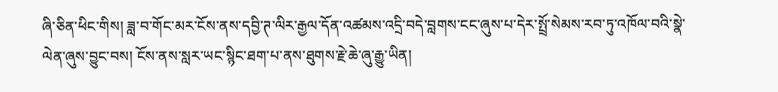ཞི་ཅིན་ཕིང་གིས། ཟླ་བ་གོང་མར་ངོས་ནས་དབྱི་ཊ་ལིར་རྒྱལ་དོན་འཚམས་འདྲི་བདེ་བླགས་ངང་ཞུས་པ་དེར་སྤྲོ་སེམས་རབ་ཏུ་འཁོལ་བའི་སྣེ་ལེན་ཞུས་བྱུང་བས། ངོས་ནས་སླར་ཡང་སྙིང་ཐག་པ་ནས་ཐུགས་རྗེ་ཆེ་ཞུ་རྒྱུ་ཡིན།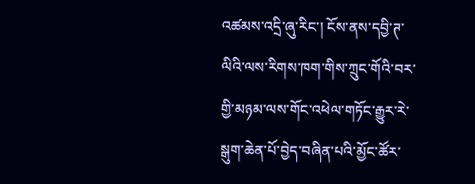འཚམས་འདྲི་ཞུ་རིང་། ངོས་ནས་དབྱི་ཊ་ལིའི་ལས་རིགས་ཁག་གིས་ཀྲུང་གོའི་བར་གྱི་མཉམ་ལས་གོང་འཕེལ་གཏོང་རྒྱུར་རེ་སྒུག་ཆེན་པོ་བྱེད་བཞིན་པའི་མྱོང་ཚོར་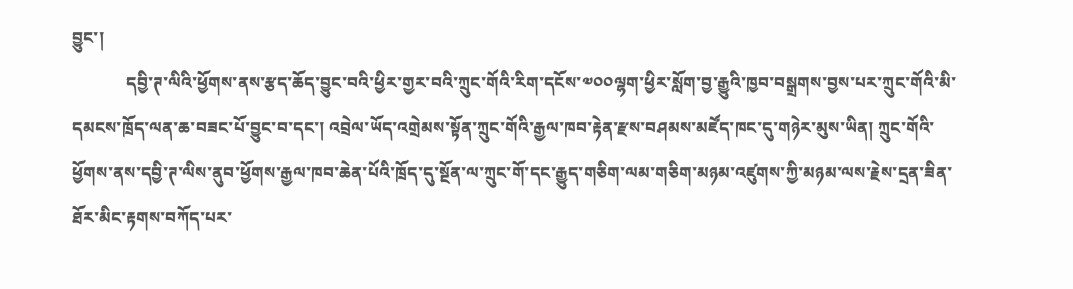བྱུང་།
             དབྱི་ཊ་ལིའི་ཕྱོགས་ནས་རྩད་ཆོད་བྱུང་བའི་ཕྱིར་གྱར་བའི་ཀྲུང་གོའི་རིག་དངོས་༧༠༠ལྷག་ཕྱིར་སློག་བྱ་རྒྱུའི་ཁྱབ་བསྒྲགས་བྱས་པར་ཀྲུང་གོའི་མི་དམངས་ཁྲོད་ལན་ཆ་བཟང་པོ་བྱུང་བ་དང་། འབྲེལ་ཡོད་འགྲེམས་སྟོན་ཀྲུང་གོའི་རྒྱལ་ཁབ་རྟེན་རྫས་བཤམས་མཛོད་ཁང་དུ་གཉེར་མུས་ཡིན། ཀྲུང་གོའི་ཕྱོགས་ནས་དབྱི་ཊ་ལིས་ནུབ་ཕྱོགས་རྒྱལ་ཁབ་ཆེན་པོའི་ཁྲོད་དུ་སྔོན་ལ་ཀྲུང་གོ་དང་རྒྱུད་གཅིག་ལམ་གཅིག་མཉམ་འཛུགས་ཀྱི་མཉམ་ལས་རྗེས་དྲན་ཟིན་ཐོར་མིང་རྟགས་བཀོད་པར་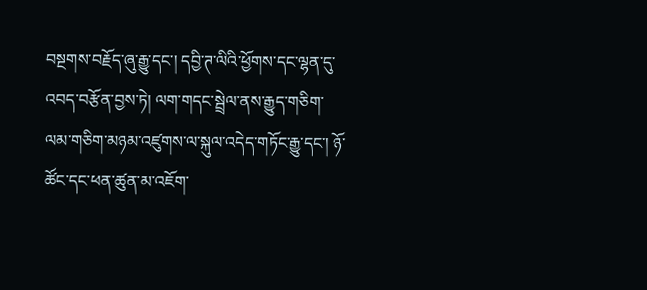བསྔགས་བརྗོད་ཞུ་རྒྱུ་དང་། དབྱི་ཊ་ལིའི་ཕྱོགས་དང་ལྷན་དུ་འབད་བརྩོན་བྱས་ཏེ། ལག་གདང་སྦྲེལ་ནས་རྒྱུད་གཅིག་ལམ་གཅིག་མཉམ་འཛུགས་ལ་སྐུལ་འདེད་གཏོང་རྒྱུ་དང་། ཉོ་ཚོང་དང་ཕན་ཚུན་མ་འཇོག་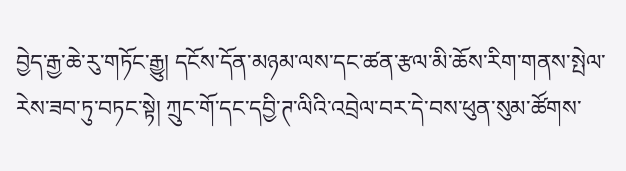བྱེད་རྒྱ་ཆེ་རུ་གཏོང་རྒྱུ། དངོས་དོན་མཉམ་ལས་དང་ཚན་རྩལ་མི་ཆོས་རིག་གནས་སྤེལ་རེས་ཟབ་ཏུ་བཏང་སྟེ། ཀྲུང་གོ་དང་དབྱི་ཊ་ལིའི་འབྲེལ་བར་དེ་བས་ཕུན་སུམ་ཚོགས་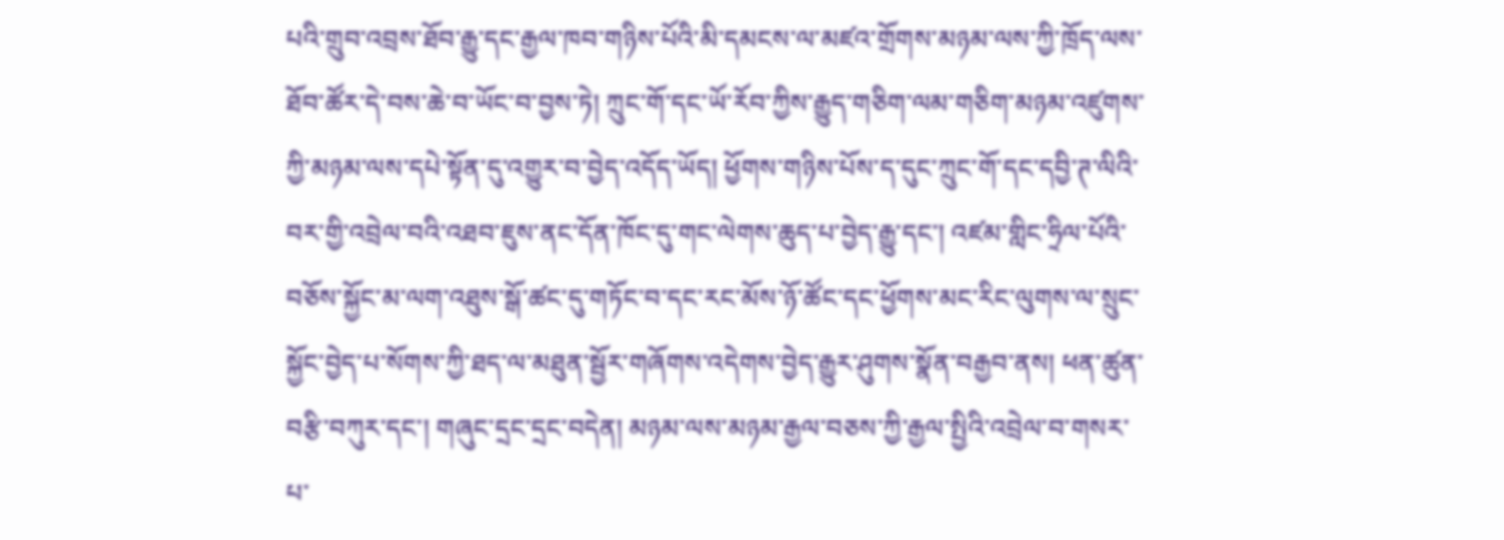པའི་གྲུབ་འབྲས་ཐོབ་རྒྱུ་དང་རྒྱལ་ཁབ་གཉིས་པོའི་མི་དམངས་ལ་མཛའ་གྲོགས་མཉམ་ལས་ཀྱི་ཁྲོད་ལས་ཐོབ་ཚོར་དེ་བས་ཆེ་བ་ཡོང་བ་བྱས་ཏེ། ཀྲུང་གོ་དང་ཡོ་རོབ་ཀྱིས་རྒྱུད་གཅིག་ལམ་གཅིག་མཉམ་འཛུགས་ཀྱི་མཉམ་ལས་དཔེ་སྟོན་དུ་འགྱུར་བ་བྱེད་འདོད་ཡོད། ཕྱོགས་གཉིས་པོས་ད་དུང་ཀྲུང་གོ་དང་དབྱི་ཊ་ལིའི་བར་གྱི་འབྲེལ་བའི་འཐབ་ཇུས་ནང་དོན་ཁོང་དུ་གང་ལེགས་ཆུད་པ་བྱེད་རྒྱུ་དང་། འཛམ་གླིང་ཧྲིལ་པོའི་བཅོས་སྐྱོང་མ་ལག་འཐུས་སྒོ་ཚང་དུ་གཏོང་བ་དང་རང་མོས་ཉོ་ཚོང་དང་ཕྱོགས་མང་རིང་ལུགས་ལ་སྲུང་སྐྱོང་བྱེད་པ་སོགས་ཀྱི་ཐད་ལ་མཐུན་སྦྱོར་གཞོགས་འདེགས་བྱེད་རྒྱུར་ཤུགས་སྣོན་བརྒྱབ་ནས། ཕན་ཚུན་བརྩི་བཀུར་དང་། གཞུང་དྲང་དྲང་བདེན། མཉམ་ལས་མཉམ་རྒྱལ་བཅས་ཀྱི་རྒྱལ་སྤྱིའི་འབྲེལ་བ་གསར་པ་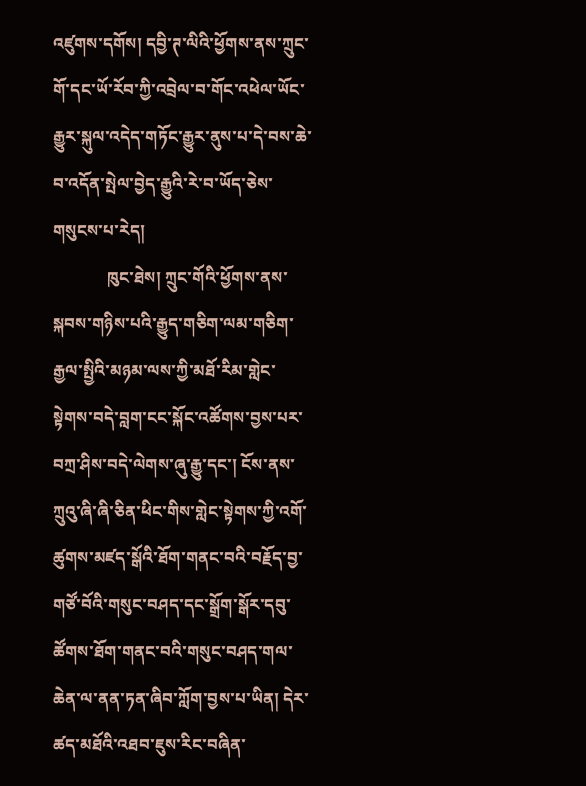འཛུགས་དགོས། དབྱི་ཊ་ལིའི་ཕྱོགས་ནས་ཀྲུང་གོ་དང་ཡོ་རོབ་ཀྱི་འབྲེལ་བ་གོང་འཕེལ་ཡོང་རྒྱུར་སྐུལ་འདེད་གཏོང་རྒྱུར་ནུས་པ་དེ་བས་ཆེ་བ་འདོན་སྤེལ་བྱེད་རྒྱུའི་རེ་བ་ཡོད་ཅེས་གསུངས་པ་རེད།
             ཁུང་ཐེས། ཀྲུང་གོའི་ཕྱོགས་ནས་སྐབས་གཉིས་པའི་རྒྱུད་གཅིག་ལམ་གཅིག་རྒྱལ་སྤྱིའི་མཉམ་ལས་ཀྱི་མཐོ་རིམ་གླེང་སྟེགས་བདེ་བླག་ངང་སྐོང་འཚོགས་བྱས་པར་བཀྲ་ཤིས་བདེ་ལེགས་ཞུ་རྒྱུ་དང་། ངོས་ནས་ཀྲུའུ་ཞི་ཞི་ཅིན་ཕིང་གིས་གླེང་སྟེགས་ཀྱི་འགོ་ཚུགས་མཛད་སྒོའི་ཐོག་གནང་བའི་བརྗོད་བྱ་གཙོ་བོའི་གསུང་བཤད་དང་སྒྲོག་སྒོར་དབུ་ཚོགས་ཐོག་གནང་བའི་གསུང་བཤད་གལ་ཆེན་ལ་ནན་ཏན་ཞིབ་ཀློག་བྱས་པ་ཡིན། དེར་ཚད་མཐོའི་འཐབ་ཇུས་རིང་བཞིན་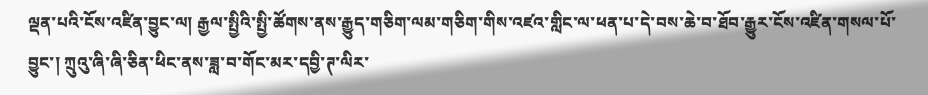ལྡན་པའི་ངོས་འཛིན་བྱུང་ལ། རྒྱལ་སྤྱིའི་སྤྱི་ཚོགས་ནས་རྒྱུད་གཅིག་ལམ་གཅིག་གིས་འཛའ་གླིང་ལ་ཕན་པ་དེ་བས་ཆེ་བ་ཐོབ་རྒྱུར་ངོས་འཛིན་གསལ་པོ་བྱུང་། ཀྲུའུ་ཞི་ཞི་ཅིན་ཕིང་ནས་ཟླ་བ་གོང་མར་དབྱི་ཊ་ལིར་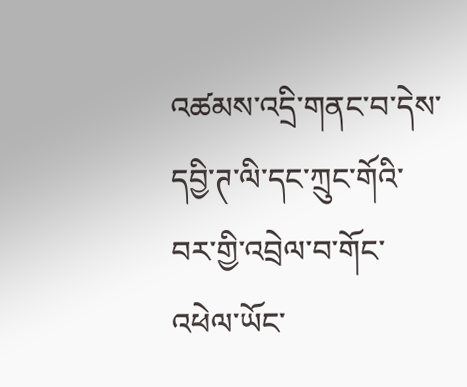འཚམས་འདྲི་གནང་བ་དེས་དབྱི་ཊ་ལི་དང་ཀྲུང་གོའི་བར་གྱི་འབྲེལ་བ་གོང་འཕེལ་ཡོང་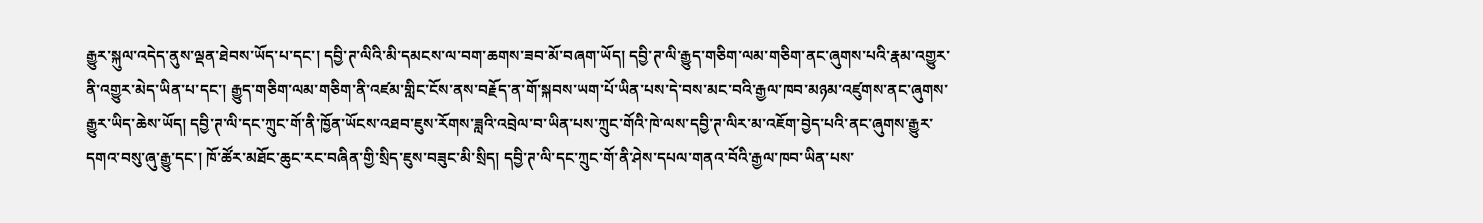རྒྱུར་སྐུལ་འདེད་ནུས་ལྡན་ཐེབས་ཡོད་པ་དང་། དབྱི་ཊ་ལིའི་མི་དམངས་ལ་བག་ཆགས་ཟབ་མོ་བཞག་ཡོད། དབྱི་ཊ་ལི་རྒྱུད་གཅིག་ལམ་གཅིག་ནང་ཞུགས་པའི་རྣམ་འགྱུར་ནི་འགྱུར་མེད་ཡིན་པ་དང་། རྒྱུད་གཅིག་ལམ་གཅིག་ནི་འཛམ་གླིང་ངོས་ནས་བརྗོད་ན་གོ་སྐབས་ཡག་པོ་ཡིན་པས་དེ་བས་མང་བའི་རྒྱལ་ཁབ་མཉམ་འཛུགས་ནང་ཞུགས་རྒྱུར་ཡིད་ཆེས་ཡོད། དབྱི་ཊ་ལི་དང་ཀྲུང་གོ་ནི་ཁྱོན་ཡོངས་འཐབ་ཇུས་རོགས་ཟླའི་འབྲེལ་བ་ཡིན་པས་ཀྲུང་གོའི་ཁེ་ལས་དབྱི་ཊ་ལིར་མ་འཇོག་བྱེད་པའི་ནང་ཞུགས་རྒྱུར་དགའ་བསུ་ཞུ་རྒྱུ་དང་། ཁོ་ཚོར་མཐོང་ཆུང་རང་བཞིན་གྱི་སྲིད་ཇུས་བཟུང་མི་སྲིད། དབྱི་ཊ་ལི་དང་ཀྲུང་གོ་ནི་ཤེས་དཔལ་གནའ་བོའི་རྒྱལ་ཁབ་ཡིན་པས་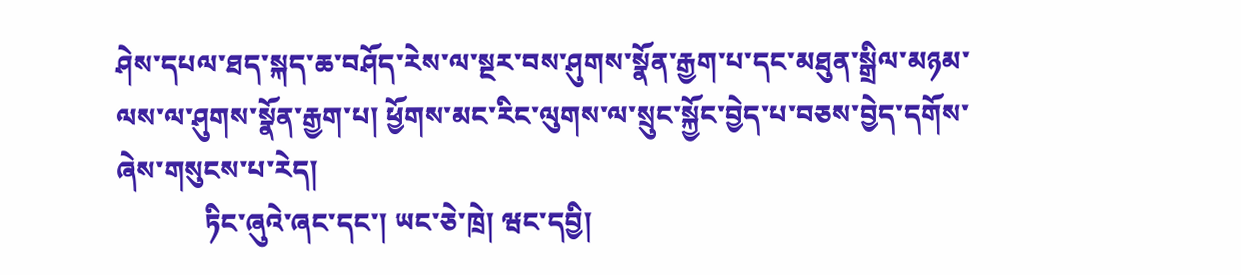ཤེས་དཔལ་ཐད་སྐད་ཆ་བཤོད་རེས་ལ་སྔར་བས་ཤུགས་སྣོན་རྒྱག་པ་དང་མཐུན་སྒྲིལ་མཉམ་ལས་ལ་ཤུགས་སྣོན་རྒྱག་པ། ཕྱོགས་མང་རིང་ལུགས་ལ་སྲུང་སྐྱོང་བྱེད་པ་བཅས་བྱེད་དགོས་ཞེས་གསུངས་པ་རེད།
             ཏིང་ཞུའེ་ཞང་དང་། ཡང་ཅེ་ཁྲེ། ཝང་དབྱི།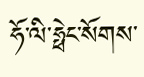ཧོ་ལི་ཧྥེང་སོགས་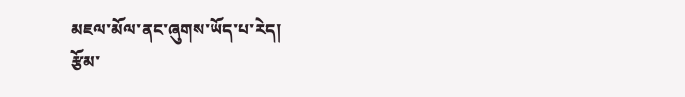མཇལ་མོལ་ནང་ཞུགས་ཡོད་པ་རེད།
རྩོམ་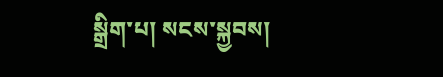སྒྲིག་པ། སངས་སྐྱབས།